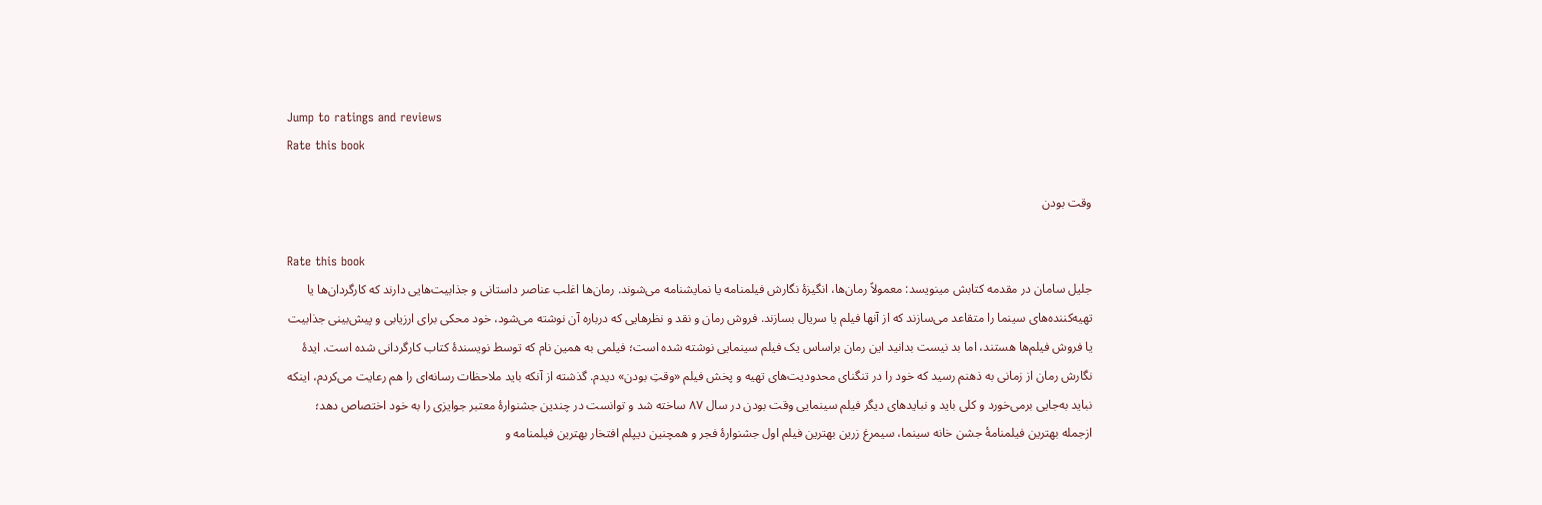Jump to ratings and reviews
Rate this book

وقت بودن

Rate this book
جلیل سامان در مقدمه کتابش مینویسد: معمولاً رمان‌ها، انگیزۀ نگارش فیلمنامه یا نمایشنامه می‌شوند. رمان‌ها اغلب عناصر داستانی و جذابیت‌هایی دارند که کارگردان‌ها یا تهیه‌کننده‌های سینما را متقاعد می‌سازند که از آنها فیلم یا سریال بسازند. فروش رمان و نقد و نظرهایی که درباره آن نوشته می‌شود، خود محکی برای ارزیابی و پیش‌بینی جذابیت یا فروش فیلم‌ها هستند، اما بد نیست بدانید این رمان براساس یک فیلم سینمایی نوشته‌ شده است؛ فیلمی به همین نام که توسط نویسندۀ کتاب کارگردانی شده است. ایدۀ نگارش رمان از زمانی به ذهنم رسید که خود را در تنگنای محدودیت‌های تهیه و پخش فیلم «وقتِ بودن» دیدم. گذشته از آنکه باید ملاحظات رسانه‌ای را هم رعایت می‌کردم، اینکه نباید به‌جایی برمی‌خورد و کلی باید و نبایدهای دیگر فیلم سینمایی وقت بودن در سال ۸۷ ساخته شد و توانست در چندین جشنوارۀ معتبر جوایزی را به خود اختصاص دهد؛ ازجمله بهترین فیلمنامۀ جشن خانه سینما، سیمرغ زرین بهترین فیلم اول جشنوارۀ فجر و همچنین دیپلم افتخار بهترین فیلمنامه و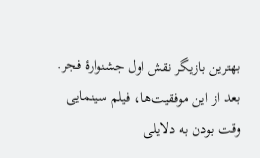بهترین بازیگر نقش اول جشنوارۀ فجر.
بعد از این موفقیت‌ها، فیلم سینمایی وقت بودن به دلایلی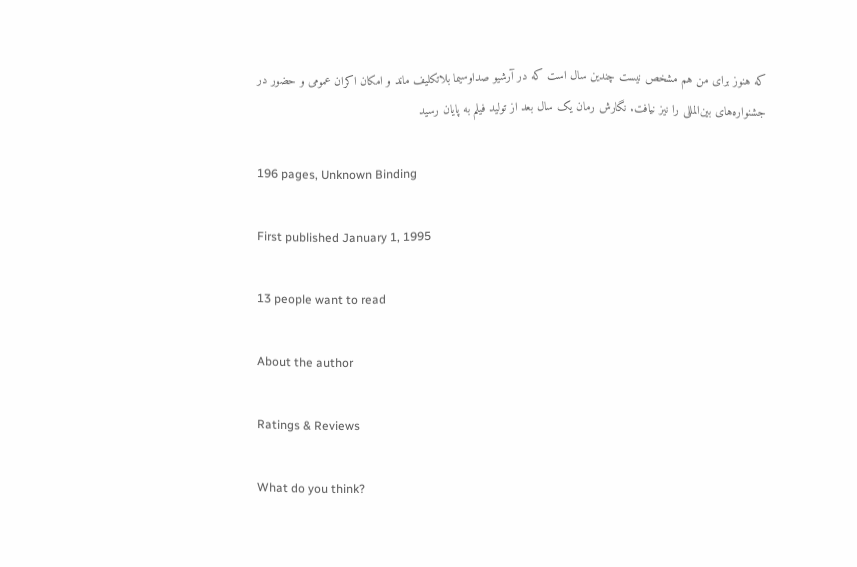که هنوز برای من هم مشخص نیست چندین سال است که در آرشیو صداوسیما بلاتکلیف ماند و امکان اکران عمومی و حضور در جشنواره‌های بین‌المللی را نیز نیافت. نگارش رمان یک سال بعد از تولید فیلم به پایان رسید

196 pages, Unknown Binding

First published January 1, 1995

13 people want to read

About the author

Ratings & Reviews

What do you think?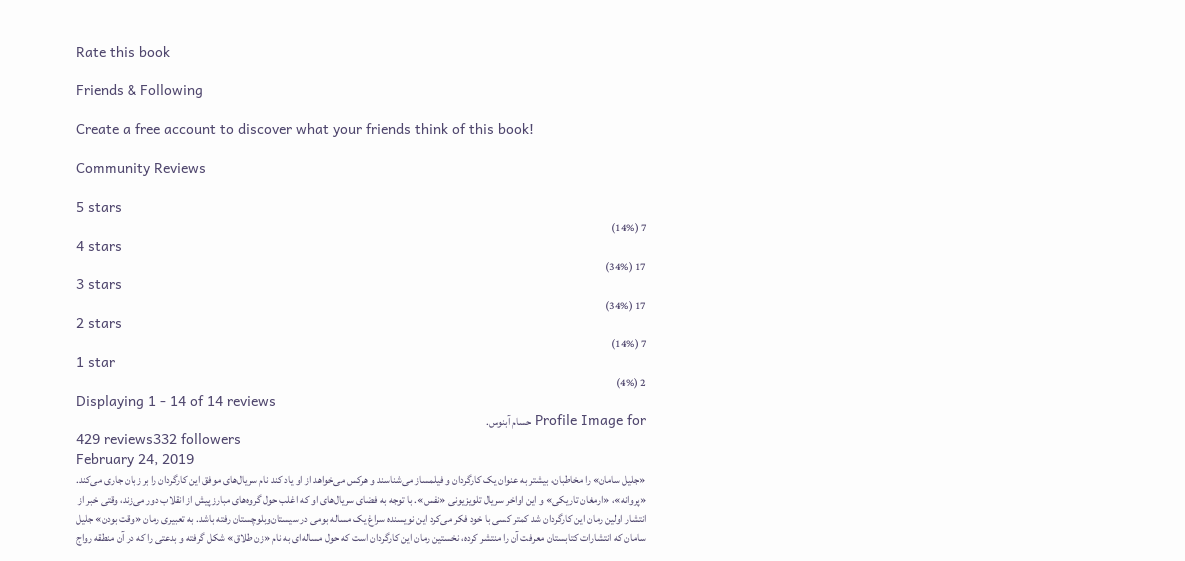Rate this book

Friends & Following

Create a free account to discover what your friends think of this book!

Community Reviews

5 stars
7 (14%)
4 stars
17 (34%)
3 stars
17 (34%)
2 stars
7 (14%)
1 star
2 (4%)
Displaying 1 - 14 of 14 reviews
Profile Image for حسام آبنوس.
429 reviews332 followers
February 24, 2019
«جلیل سامان» را مخاطبان، بیشتر به عنوان یک کارگردان و فیلمساز می‌شناسند و هرکس می‌خواهد از او یاد کند نام سریال‌های موفق این کارگردان را بر زبان جاری می‌کند. «پروانه»، «ارمغان تاریکی» و این اواخر سریال تلویزیونی «نفس». با توجه به فضای سریال‌های او که اغلب حول گروه‌های مبارز پیش از انقلاب دور می‌زند، وقتی خبر از انتشار اولین رمان این کارگردان شد کمتر کسی با خود فکر می‌کرد این نویسنده سراغ یک مساله بومی در سیستان‌وبلوچستان رفته باشد. به تعبیری رمان «وقت بودن» جلیل سامان که انتشارات کتابستان معرفت آن را منتشر کرده، نخستین رمان این کارگردان است که حول مساله‌ای به نام «زن طلاق» شکل گرفته و بدعتی را که در آن منطقه رواج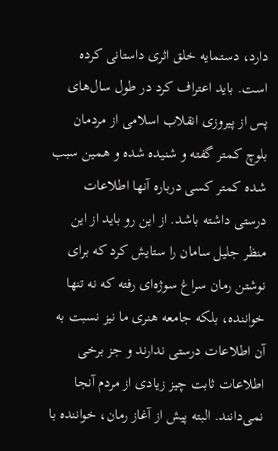دارد، دستمایه خلق اثری داستانی کرده است. باید اعتراف کرد در طول سال‌های پس از پیروزی انقلاب اسلامی از مردمان بلوچ کمتر گفته و شنیده شده و همین سبب شده کمتر کسی درباره آنها اطلاعات درستی داشته باشد. از این رو باید از این منظر جلیل سامان را ستایش کرد که برای نوشتن رمان سراغ سوژه‌ای رفته که نه تنها خواننده، بلکه جامعه هنری ما نیز نسبت به آن اطلاعات درستی ندارند و جز برخی اطلاعات ثابت چیز زیادی از مردم آنجا نمی‌دانند. البته پیش از آغاز رمان، خواننده با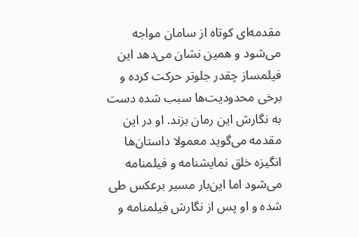مقدمه‌ای کوتاه از سامان مواجه می‌شود و همین نشان می‌دهد این فیلمساز چقدر جلوتر حرکت کرده و برخی محدودیت‌ها سبب شده دست به نگارش این رمان بزند. او در این مقدمه می‌گوید معمولا داستان‌ها انگیزه خلق نمایشنامه و فیلمنامه می‌شود اما این‌بار مسیر برعکس طی شده و او پس از نگارش فیلمنامه و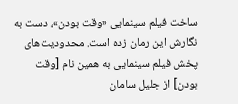ساخت فیلم سینمایی «وقت بودن»، دست به نگارش این رمان زده است. محدودیت‌های پخش فیلم سینمایی به همین نام [وقت بودن] از جلیل سامان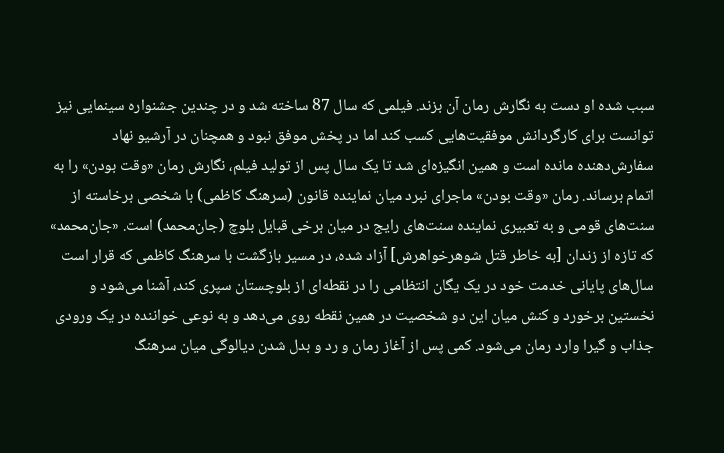سبب شده او دست به نگارش رمان آن بزند. فیلمی که سال 87 ساخته شد و در چندین جشنواره سینمایی نیز توانست برای کارگردانش موفقیت‌هایی کسب کند اما در پخش موفق نبود و همچنان در آرشیو نهاد سفارش‌دهنده مانده است و همین انگیزه‌ای شد تا یک سال پس از تولید فیلم، نگارش رمان «وقت بودن» را به اتمام برساند. رمان «وقت بودن» ماجرای نبرد میان نماینده قانون (سرهنگ کاظمی) با شخصی برخاسته از سنت‌های قومی و به تعبیری نماینده سنت‌های رایج در میان برخی قبایل بلوچ (جان‌محمد) است. «جان‌محمد» که تازه از زندان [به خاطر قتل شوهرخواهرش] آزاد شده، در مسیر بازگشت با سرهنگ کاظمی که قرار است سال‌های پایانی خدمت خود در یک یگان انتظامی را در نقطه‌ای از بلوچستان سپری کند، آشنا می‌شود و نخستین برخورد و کنش میان این دو شخصیت در همین نقطه روی می‌دهد و به نوعی خواننده در یک ورودی جذاب و گیرا وارد رمان می‌شود. کمی پس از آغاز رمان و رد و بدل شدن دیالوگی میان سرهنگ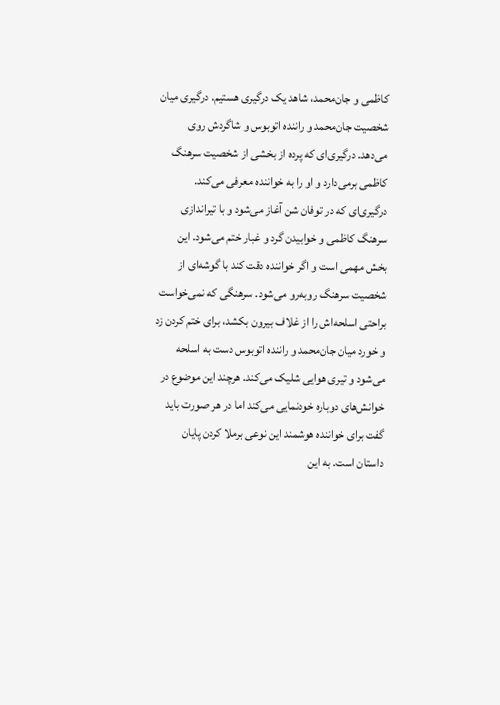کاظمی و جان‌محمد، شاهد یک درگیری هستیم. درگیری میان شخصیت جان‌محمد و راننده اتوبوس و شاگردش روی می‌دهد. درگیری‌ای که پرده از بخشی از شخصیت سرهنگ کاظمی برمی‌دارد و او را به خواننده معرفی می‌کند. درگیری‌ای که در توفان شن آغاز می‌شود و با تیراندازی سرهنگ کاظمی و خوابیدن گرد و غبار ختم می‌شود. این بخش مهمی است و اگر خواننده دقت کند با گوشه‌ای از شخصیت سرهنگ روبه‌رو می‌شود. سرهنگی که نمی‌خواست براحتی اسلحه‌اش را از غلاف بیرون بکشد، برای ختم کردن زد و خورد میان جان‌محمد و راننده اتوبوس دست به اسلحه می‌شود و تیری هوایی شلیک می‌کند. هرچند این موضوع در خوانش‌های دوباره خودنمایی می‌کند اما در هر صورت باید گفت برای خواننده هوشمند این نوعی برملا کردن پایان داستان است. به این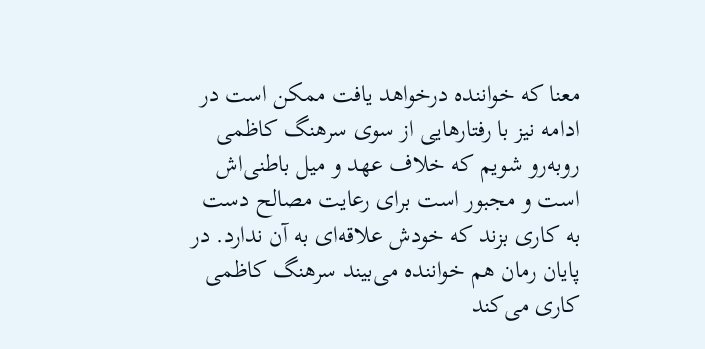معنا که خواننده درخواهد یافت ممکن است در ادامه نیز با رفتارهایی از سوی سرهنگ کاظمی روبه‌رو شویم که خلاف عهد و میل باطنی‌اش است و مجبور است برای رعایت مصالح دست به کاری بزند که خودش علاقه‌ای به آن ندارد. در پایان رمان هم خواننده می‌بیند سرهنگ کاظمی کاری می‌کند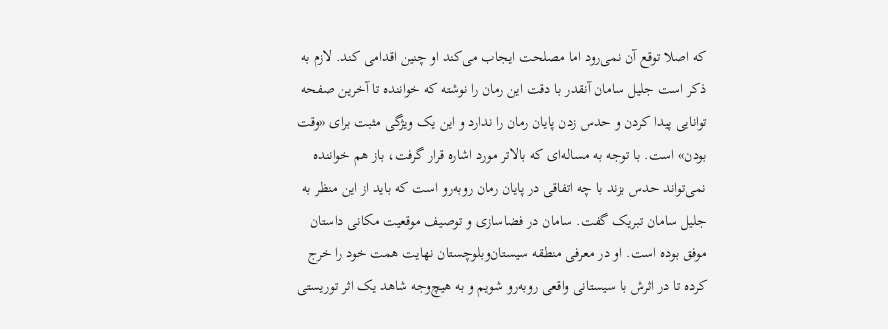که اصلا توقع آن نمی‌رود اما مصلحت ایجاب می‌کند او چنین اقدامی کند. لازم به ذکر است جلیل سامان آنقدر با دقت این رمان را نوشته که خواننده تا آخرین صفحه توانایی پیدا کردن و حدس زدن پایان رمان را ندارد و این یک ویژگی مثبت برای «وقت بودن» است. با توجه به مساله‌ای که بالاتر مورد اشاره قرار گرفت، باز هم خواننده نمی‌تواند حدس بزند با چه اتفاقی در پایان رمان روبه‌رو است که باید از این منظر به جلیل سامان تبریک گفت. سامان در فضاسازی و توصیف موقعیت مکانی داستان موفق بوده است. او در معرفی منطقه سیستان‌وبلوچستان نهایت همت خود را خرج کرده تا در اثرش با سیستانی واقعی روبه‌رو شویم و به هیچ‌وجه شاهد یک اثر توریستی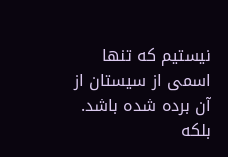نیستیم که تنها اسمی از سیستان از آن برده شده باشد. بلکه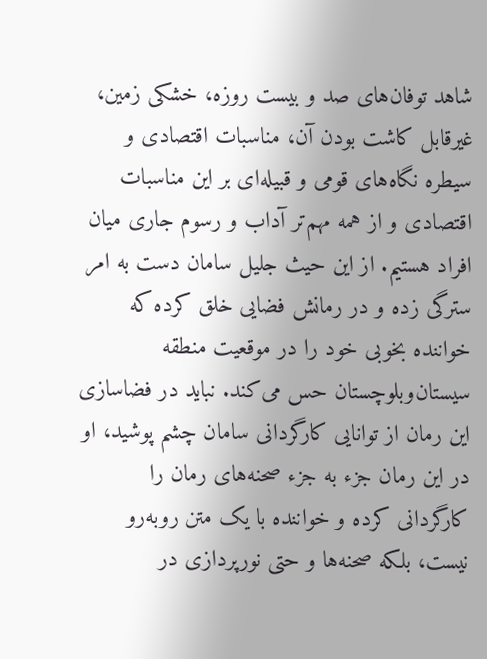شاهد توفان‌های صد و بیست روزه، خشکی زمین، غیرقابل کاشت بودن آن، مناسبات اقتصادی و سیطره نگاه‌های قومی و قبیله‌ای بر این مناسبات اقتصادی و از همه مهم‌تر آداب و رسوم جاری میان افراد هستیم. از این حیث جلیل سامان دست به امر سترگی زده و در رمانش فضایی خلق کرده که خواننده بخوبی خود را در موقعیت منطقه سیستان‌وبلوچستان حس می‌کند. نباید در فضاسازی این رمان از توانایی کارگردانی سامان چشم پوشید، او در این رمان جزء به جزء صحنه‌های رمان را کارگردانی کرده و خواننده با یک متن روبه‌رو نیست، بلکه صحنه‌ها و حتی نورپردازی در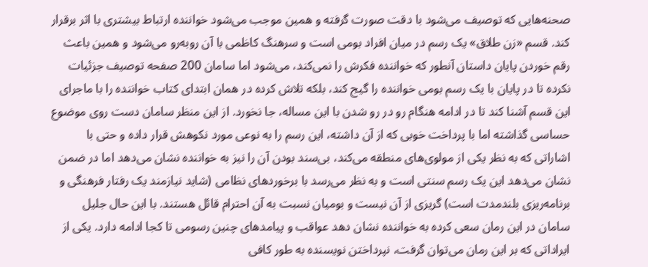صحنه‌هایی که توصیف می‌شود با دقت صورت گرفته و همین موجب می‌شود خواننده ارتباط بیشتری با اثر برقرار کند. قسم «زن طلاق» یک رسم در میان افراد بومی است و سرهنگ کاظمی با آن روبه‌رو می‌شود و همین باعث رقم خوردن پایان داستان آنطور که خواننده فکرش را نمی‌کند، می‌شود اما سامان 200 صفحه توصیف جزئیات نکرده تا در پایان با یک رسم بومی خواننده را گیج کند، بلکه تلاش کرده در همان ابتدای کتاب خواننده را با ماجرای این قسم آشنا کند تا در ادامه هنگام رو در رو شدن با این مساله، جا نخورد. از این منظر سامان دست روی موضوع حساسی گذاشته اما با پرداخت خوبی که از آن داشته، این رسم را به نوعی مورد نکوهش قرار داده و حتی با اشاراتی که به نظر یکی از مولوی‌های منطقه می‌کند، بی‌سند بودن آن را نیز به خواننده نشان می‌دهد اما در ضمن نشان می‌دهد این یک رسم سنتی است و به نظر می‌رسد با برخوردهای نظامی (شاید نیازمند یک رفتار فرهنگی و برنامه‌ریزی بلندمدت است) گریزی از آن نیست و بومیان نسبت به آن احترام قائل هستند. با این حال جلیل سامان در این رمان سعی کرده به خواننده نشان دهد عواقب و پیامدهای چنین رسومی تا کجا ادامه دارد. یکی از ایراداتی که بر این رمان می‌توان گرفت، نپرداختن نویسنده به طور کافی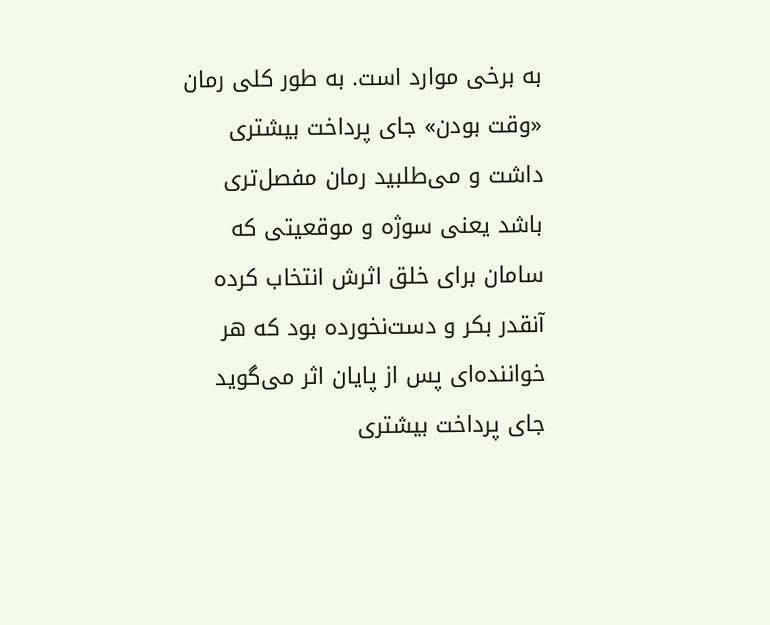به برخی موارد است. به طور کلی رمان «وقت بودن» جای پرداخت بیشتری داشت و می‌طلبید رمان مفصل‌تری باشد یعنی سوژه و موقعیتی که سامان برای خلق اثرش انتخاب کرده آنقدر بکر و دست‌نخورده بود که هر خواننده‌ای پس از پایان اثر می‌گوید جای پرداخت بیشتری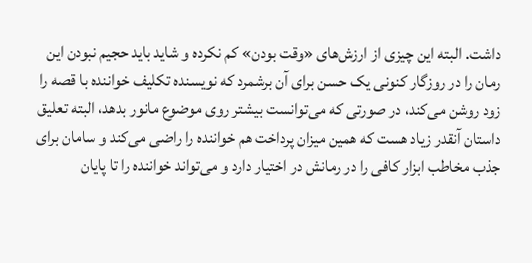داشت. البته این چیزی از ارزش‌های «وقت بودن» کم نکرده و شاید باید حجیم نبودن این رمان را در روزگار کنونی یک حسن برای آن برشمرد که نویسنده تکلیف خواننده با قصه را زود روشن می‌کند، در صورتی که می‌توانست بیشتر روی موضوع مانور بدهد، البته تعلیق داستان آنقدر زیاد هست که همین میزان پرداخت هم خواننده را راضی می‌کند و سامان برای جذب مخاطب ابزار کافی را در رمانش در اختیار دارد و می‌تواند خواننده را تا پایان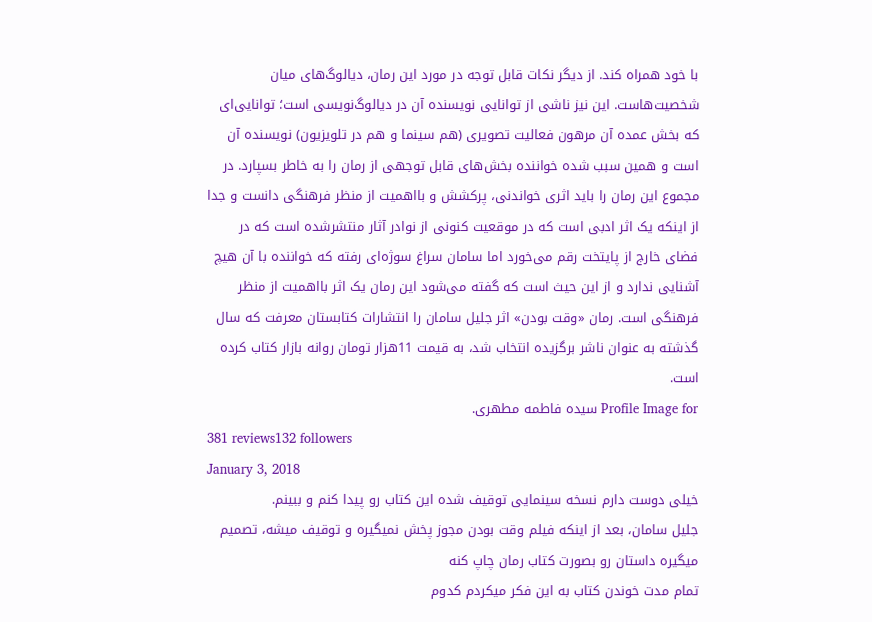با خود همراه کند. از دیگر نکات قابل توجه در مورد این رمان، دیالوگ‌های میان شخصیت‌هاست. این نیز ناشی از توانایی نویسنده آن در دیالوگ‌نویسی است؛ توانایی‌ای که بخش عمده آن مرهون فعالیت تصویری (هم سینما و هم در تلویزیون) نویسنده آن است و همین سبب شده خواننده بخش‌های قابل توجهی از رمان را به خاطر بسپارد. در مجموع این رمان را باید اثری خواندنی، پرکشش و بااهمیت از منظر فرهنگی دانست و جدا از اینکه یک اثر ادبی است که در موقعیت کنونی از نوادر آثار منتشرشده است که در فضای خارج از پایتخت رقم می‌خورد اما سامان سراغ سوژه‌ای رفته که خواننده با آن هیچ آشنایی ندارد و از این حیث است که گفته می‌شود این رمان یک اثر بااهمیت از منظر فرهنگی است. رمان «وقت بودن» اثر جلیل سامان را انتشارات کتابستان معرفت که سال گذشته به عنوان ناشر برگزیده انتخاب شد، به قیمت 11هزار تومان روانه بازار کتاب کرده است.
Profile Image for سیده فاطمه مطهری.
381 reviews132 followers
January 3, 2018
خیلی دوست دارم نسخه سینمایی توقیف شده این کتاب رو پیدا کنم و ببینم.
جلیل سامان، بعد از اینکه فیلم وقت بودن مجوز پخش نمیگیره و توقیف میشه، تصمیم میگیره داستان رو بصورت کتاب رمان چاپ کنه
تمام مدت خوندن کتاب به این فکر میکردم کدوم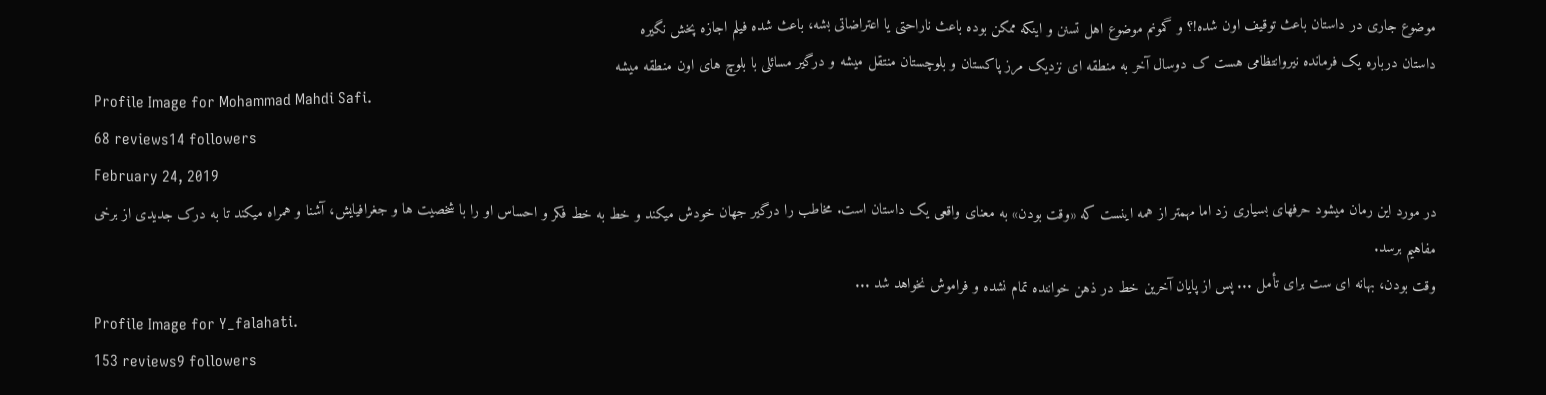موضوع جاری در داستان باعث توقیف اون شده!؟ و گمونم موضوع اهل تسنن و اینکه ممکن بوده باعث ناراحتی یا اعتراضاتی بشه، باعث شده فیلم اجازه پخش نگیره
داستان درباره یک فرمانده نیروانتظامی هست ک دوسال آخر به منطقه ای نزدیک مرز پاکستان و بلوچستان منتقل میشه و درگیر مسائلی با بلوچ های اون منطقه میشه
Profile Image for Mohammad Mahdi Safi.
68 reviews14 followers
February 24, 2019
در مورد این رمان میشود حرفهای بسیاری زد اما مهمتر از همه اینست که «وقت بودن» به معنای واقعی یک داستان است. مخاطب را درگیر جهان خودش میکند و خط به خط فکر و احساس او را با شخصیت ها و جغرافیایش، آشنا و همراه میکند تا به درک جدیدی از برخی مفاهیم برسد.
وقت بودن، بهانه ای ست برای تأمل ... پس از پایان آخرین خط در ذهن خواننده تمام نشده و فراموش نخواهد شد ...
Profile Image for Y_falahati.
153 reviews9 followers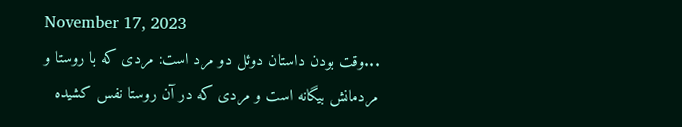November 17, 2023
...وقت بودن داستان دوئل دو مرد است: مردی که با روستا و مردمانش بیگانه است و مردی که در آن روستا نفس کشیده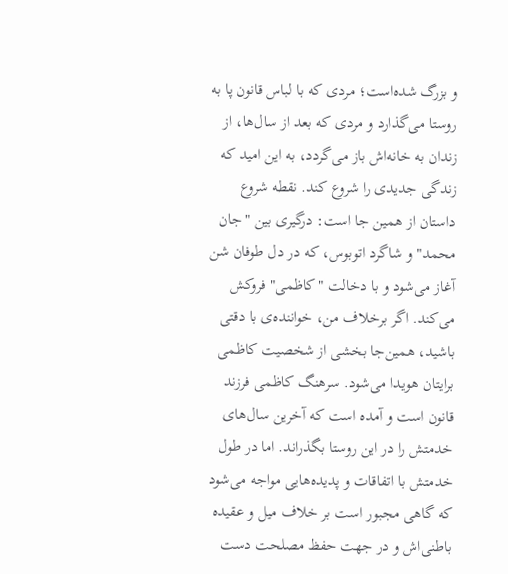و بزرگ شده‌است؛ مردی که با لباس قانون پا به روستا می‌گذارد و مردی که بعد از سال‌ها، از زندان به خانه‌اش باز می‌گردد، به این امید که زندگی جدیدی را شروع کند. نقطه شروع داستان از همین جا است: درگیری‌ بین "جان محمد" و شاگرد اتوبوس، که در دل طوفان شن آغاز می‌شود و با دخالت "کاظمی" فروکش می‌کند. اگر برخلاف من، خواننده‌ی با دقتی باشید، همین‌جا بخشی از شخصیت کاظمی برایتان هویدا می‌شود. سرهنگ کاظمی فرزند قانون است و آمده است که آخرین سال‌های خدمتش را در این روستا بگذراند. اما در طول خدمتش با اتفاقات و پدیده‌هایی مواجه می‌شود که گاهی مجبور است بر خلاف میل و عقیده باطنی‌اش و در جهت حفظ مصلحت دست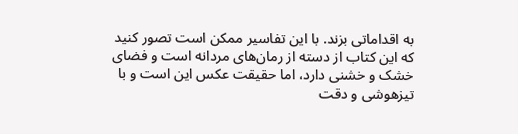به اقداماتی بزند. با این تفاسیر ممکن است تصور کنید که این کتاب از دسته از رمان‌های مردانه است و فضای خشک و خشنی دارد، اما حقیقت عکس این است و با تیزهوشی و دقت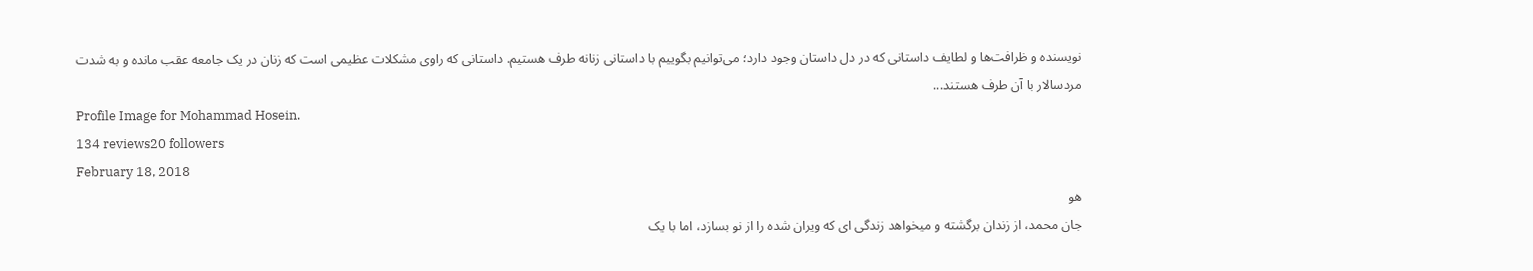نویسنده و ظرافت‌ها و لطایف داستانی که در دل داستان وجود دارد؛ می‌توانیم بگوییم با داستانی زنانه طرف هستیم. داستانی که راوی مشکلات عظیمی است که زنان در یک جامعه عقب مانده و به شدت مردسالار با آن طرف هستند...
Profile Image for Mohammad Hosein.
134 reviews20 followers
February 18, 2018
هو
جان محمد، از زندان برگشته و میخواهد زندگی ای که ویران شده را از نو بسازد، اما با یک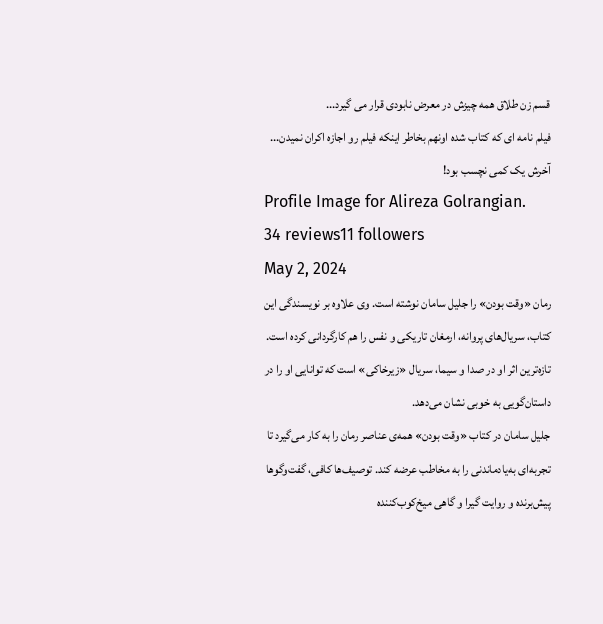قسم زن طلاق همه چیزش در معرض نابودی قرار می گیرد...
فیلم نامه ای که کتاب شده اونهم بخاطر اینکه فیلم رو اجازه اکران نمیدن... آخرش یک کمی نچسب بود!
Profile Image for Alireza Golrangian.
34 reviews11 followers
May 2, 2024
رمان «وقت بودن» را جلیل سامان نوشته است. وی علاوه بر نویسندگی این کتاب، سریال‌های پروانه، ارمغان تاریکی و نفس را هم کارگردانی کرده است. تازه‌ترین اثر او در صدا و سیما، سریال «زیرخاکی» است که توانایی او را در داستان‌گویی به خوبی نشان می‌دهد.
جلیل سامان در کتاب «وقت بودن» همه‌ی عناصر رمان را به کار می‌گیرد تا تجربه‌ای به‌یادماندنی را به مخاطب عرضه کند. توصیف‌ها کافی، گفت‌و‌گوها پیش‌برنده و روایت گیرا و گاهی میخ‌کوب‌کننده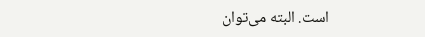است. البته می‌توان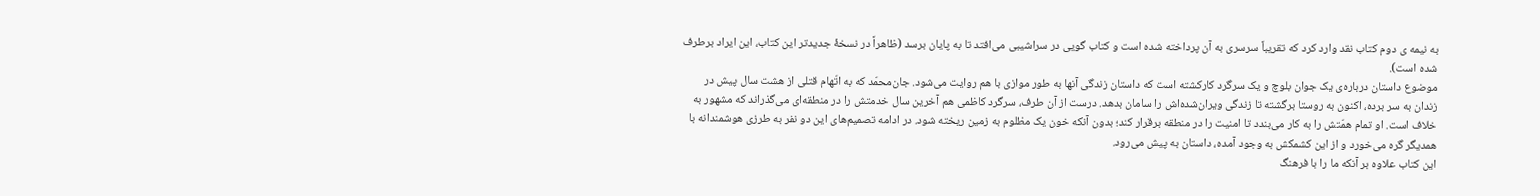به نیمه ی دوم کتاب نقد وارد کرد که تقریباً سرسری به آن پرداخته‌ شده است و کتاب گویی در سراشیبی می‌افتد تا به پایان برسد (ظاهراً در نسخۀ جدیدتر این کتاب، این ایراد برطرف شده است).
موضوع داستان درباره‌ی یک جوان بلوچ و یک سرگرد کارکشته است که داستان زندگی آنها به طور موازی با هم روایت می‌شود. جان‌محمّد که به اتّهام قتلی از هشت سال پیش در زندان به سر برده، اکنون به روستا برگشته تا زندگی ویران‌شده‌اش را سامان بدهد. درست از آن طرف، سرگرد کاظمی هم آخرین سال خدمتش را در منطقه‌ای می‌گذراند که مشهور به خلاف است. او تمام همّتش را به کار می‌بندد تا امنیت را در منطقه برقرار کند؛ بدون آنکه خون یک مظلوم به زمین ریخته شود. در ادامه تصمیم‌های این دو نفر به طرزی هوشمندانه با همدیگر گره می‌خورد و از این کشمکش به وجود آمده، داستان به پیش می‌رود.
این کتاب علاوه بر آنکه ما را با فرهنگ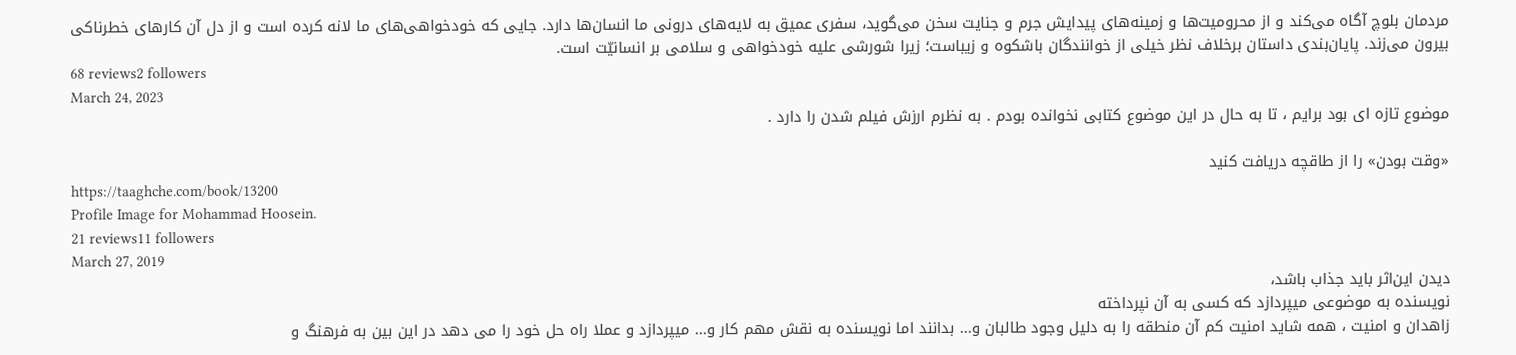مردمان بلوچ آگاه می‌کند و از محرومیت‌ها و زمینه‌های پیدایش جرم و جنایت سخن می‌گوید، سفری عمیق به لایه‌های درونی ما انسان‌ها دارد. جایی که خودخواهی‌های ما لانه کرده است و از دل آن کارهای خطرناکی بیرون می‌زند. پایان‌بندی داستان برخلاف نظر خیلی از خوانندگان باشکوه و زیباست؛ زیرا شورشی علیه خودخواهی و سلامی بر انسانیّت است.
68 reviews2 followers
March 24, 2023
موضوع تازه ای بود برایم ، تا به حال در این موضوع کتابی نخوانده بودم . به نظرم ارزش فیلم شدن را دارد .

«وقت بودن» را از طاقچه دریافت کنید
https://taaghche.com/book/13200
Profile Image for Mohammad Hoosein.
21 reviews11 followers
March 27, 2019
دیدن این‌اثر باید جذاب باشد،
نویسنده‌ به موضوعی میپردازد که کسی به آن نپرداخته
زاهدان و امنیت ، همه شاید امنیت کم آن منطقه را به دلیل وجود طالبان و... بدانند اما نویسنده به نقش مهم کار و‌... میپردازد و عملا راه حل خود را می دهد در این بین به فرهنگ و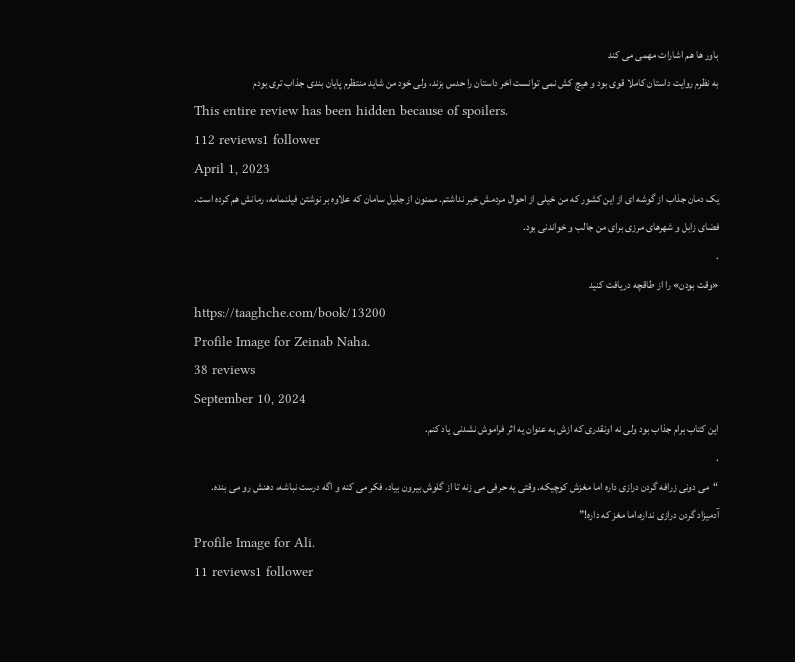باور ها هم اشارات مهمی می کند
به نظرم روایت داستان کاملا قوی بود و هیچ کش نمی توانست اخر داستان را حدس بزند، ولی خود من شاید منتظرم پایان بندی جذاب تری بودم
This entire review has been hidden because of spoilers.
112 reviews1 follower
April 1, 2023
یک دمان جذاب از گوشه ای از این کشور که من خیلی از احوال مردمش خبر نداشتم. ممنون از جلیل سامان که علاوه بر نوشتن فیلنمامه، رمانش هم کرده است.
فضای زابل و شهرهای مرزی برای من جالب و خواندنی بود‌.
.
«وقت بودن» را از طاقچه دریافت کنید
https://taaghche.com/book/13200
Profile Image for Zeinab Naha.
38 reviews
September 10, 2024
این کتاب برام جذاب بود ولی نه اونقدری که ازش به عنوان یه اثر فراموش نشدنی یاد کنم.
.
“می دونی زرافه گردن درازی داره اما مغزش کوچیکه. وقتی یه حرفی می زنه تا از گلوش بیرون بیاد، فکر می کنه و اگه درست نباشه، دهنش رو می بنده.
آدمیزاد گردن درازی نداره،اما مغز که داره!”
Profile Image for Ali.
11 reviews1 follower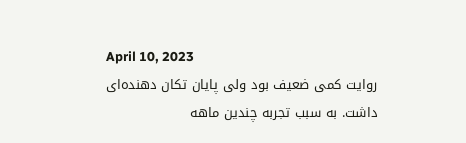April 10, 2023
روایت کمی ضعیف بود ولی پایان تکان دهنده‌ای داشت. به سبب تجربه چندین ماهه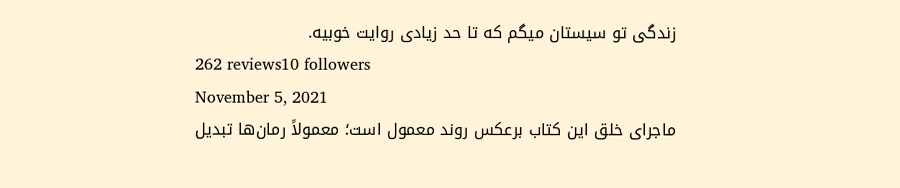زندگی تو سیستان میگم که تا حد زیادی روایت خوبیه.
262 reviews10 followers
November 5, 2021
ماجرای خلق این کتاب برعکس روند معمول است؛ معمولاً رمان‌ها تبدیل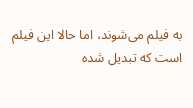به فیلم می‌شوند، اما حالا این فیلم است که تبدیل شده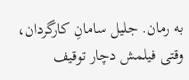به رمان. جلیل سامانِ کارگردان، وقتی فیلمش دچار توقیف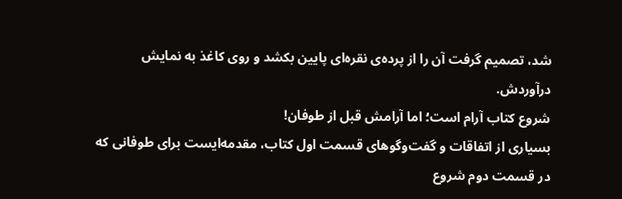شد، تصمیم گرفت آن را از پرده‌ی نقره‌ای پایین بکشد و روی کاغذ به نمایش درآوردش‌.
شروع کتاب آرام است؛ اما آرامش قبل از طوفان!
بسیاری از اتفاقات و گفت‌و‌گوهای قسمت اول کتاب، مقدمه‌ایست برای طوفانی که در قسمت دوم شروع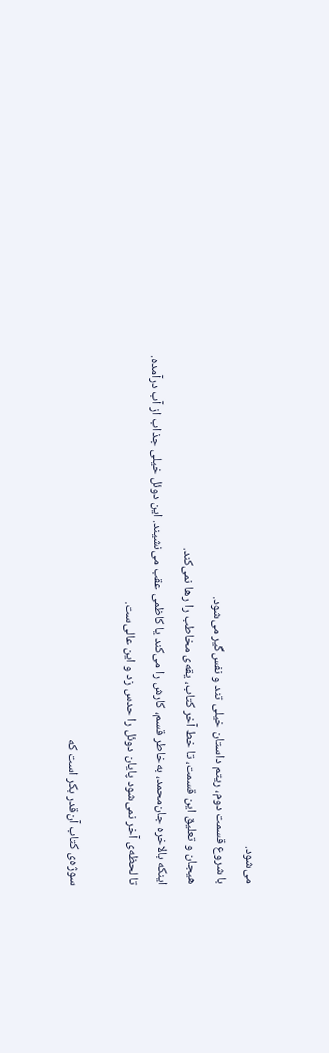می‌شود.
با شروع قسمت دوم، ریتم داستان خیلی تند و نفس‌گیر می‌شود.
هیجان و تعلیق این قسمت، تا خط آخر کتاب، یقه‌ی مخاطب را رها نمی‌کند.
اینکه بالاخره جان‌محمد، به‌خاطر قسم، کارش را می‌کند یا کاظمی عقب می‌نشیند. این دوئل خیلی جذاب از آب درآمده.
تا لحظه‌ی آخر نمی‌شود پایان دوئل را حدس زد و این عالی‌ست.

سوژه‌ی کتاب آن‌قدر بکر است که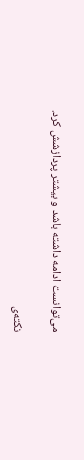می‌توانست ادامه داشته باشد و بیشتر پردازشش کرد.

نکته‌ی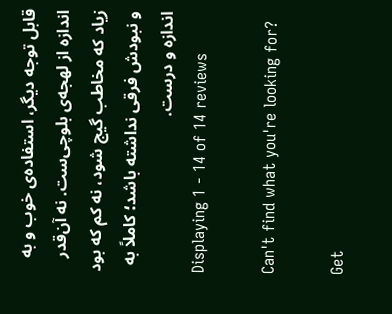قابل توجه دیگر، استفاده‌ی خوب و به اندازه از لهجه‌ی بلوچی‌ست. نه آن‌قدر زیاد که مخاطب گیج شود، نه کم که بود و نبودش فرقی نداشته باشد؛ کاملاً به اندازه و درست.
Displaying 1 - 14 of 14 reviews

Can't find what you're looking for?

Get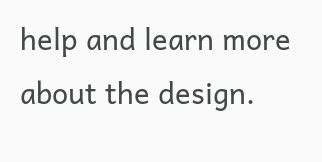help and learn more about the design.